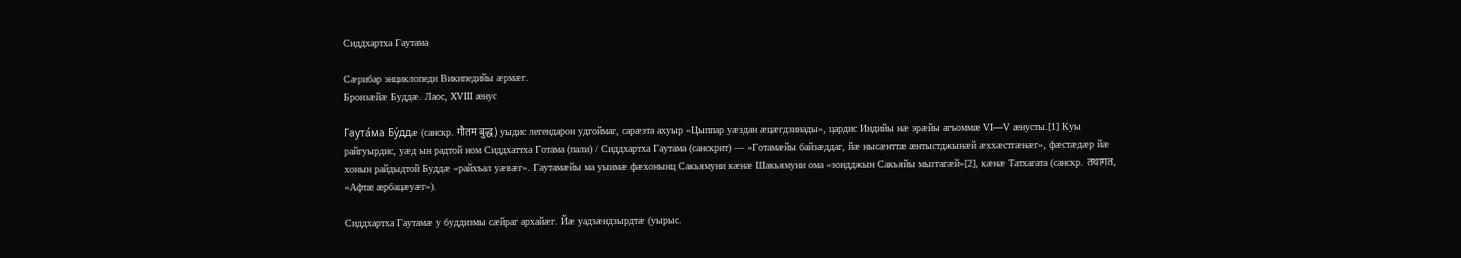Сиддхартха Гаутама

Сæрибар энциклопеди Википедийы æрмæг.
Бронзæйæ Буддæ. Лаос, XVIII æнус

Гаута́ма Бу́ддæ (санскр. गौतम बुद्ध) уыдис легендарон удгоймаг, сарæзта ахуыр «Цыппар уæздан æцæгдзинады», цардис Индийы нæ эрæйы агъоммæ VI—V æнусты.[1] Куы райгуырдис, уæд ын радтой ном Сиддхаттха Готама (пали) / Сиддхартха Гаутама (санскрит) — «Готамæйы байзæддаг, йæ нысæнттæ æнтыстджынæй æххæстгæнæг», фæстæдæр йæ хонын райдыдтой Буддæ «райхъал уæвæг». Гаутамæйы ма уыимæ фæхонынц Сакьямуни кæнæ Шакьямуни ома «зондджын Сакьяйы мыггагæй»[2], кæнæ Татхагата (санскр. तथागत, «Афтæ æрбацæуæг»).

Сиддхартха Гаутамæ у буддизмы сæйраг архайæг. Йæ уадзæндзырдтæ (уырыс.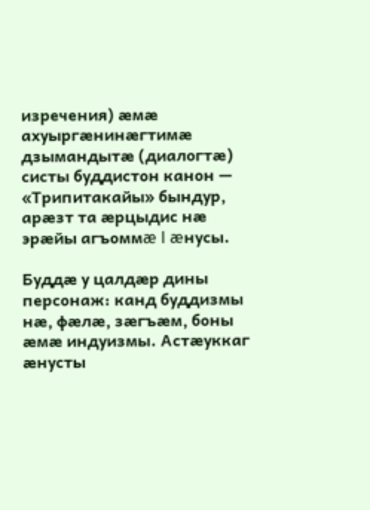изречения) æмæ ахуыргæнинæгтимæ дзымандытæ (диалогтæ) систы буддистон канон — «Трипитакайы» бындур, арæзт та æрцыдис нæ эрæйы агъоммæ I æнусы.

Буддæ у цалдæр дины персонаж: канд буддизмы нæ, фæлæ, зæгъæм, боны æмæ индуизмы. Астæуккаг æнусты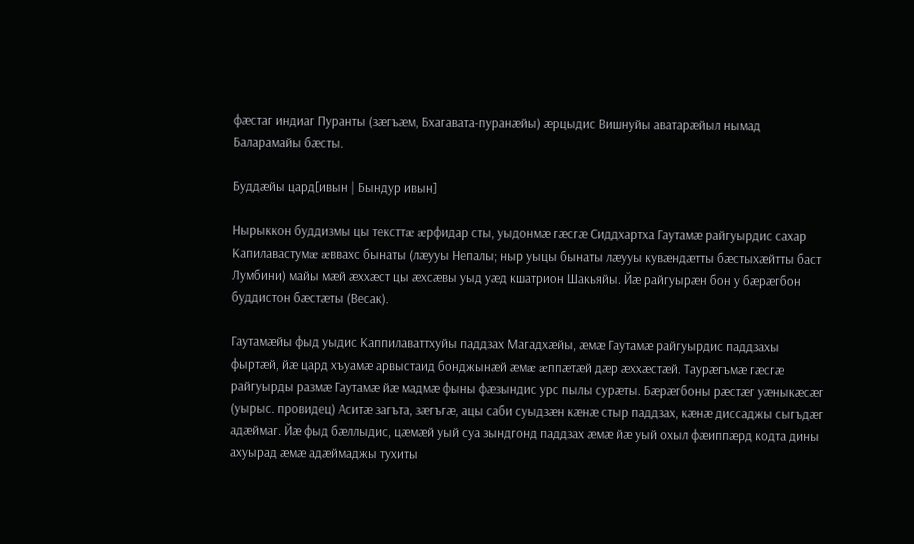фæстаг индиаг Пуранты (зæгъæм, Бхагавата-пуранæйы) æрцыдис Вишнуйы аватарæйыл нымад Баларамайы бæсты.

Буддæйы цард[ивын | Бындур ивын]

Нырыккон буддизмы цы тексттæ æрфидар сты, уыдонмæ гæсгæ Сиддхартха Гаутамæ райгуырдис сахар Капилавастумæ æввахс бынаты (лæууы Непалы; ныр уыцы бынаты лæууы кувæндæтты бæстыхæйтты баст Лумбини) майы мæй æххæст цы æхсæвы уыд уæд кшатрион Шакьяйы. Йæ райгуырæн бон у бæрæгбон буддистон бæстæты (Весак).

Гаутамæйы фыд уыдис Каппилаваттхуйы паддзах Магадхæйы, æмæ Гаутамæ райгуырдис паддзахы фыртæй, йæ цард хъуамæ арвыстаид бонджынæй æмæ æппæтæй дæр æххæстæй. Таурæгъмæ гæсгæ райгуырды размæ Гаутамæ йæ мадмæ фыны фæзындис урс пылы сурæты. Бæрæгбоны рæстæг уæныкæсæг (уырыс. провидец) Аситæ загъта, зæгъгæ, ацы саби суыдзæн кæнæ стыр паддзах, кæнæ диссаджы сыгъдæг адæймаг. Йæ фыд бæллыдис, цæмæй уый суа зындгонд паддзах æмæ йæ уый охыл фæиппæрд кодта дины ахуырад æмæ адæймаджы тухиты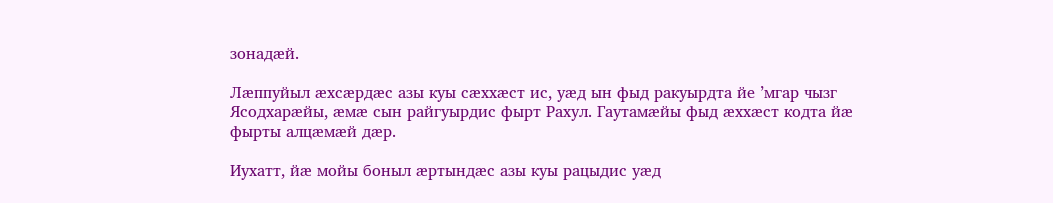зонадæй.

Лæппуйыл æхсæрдæс азы куы сæххæст ис, уæд ын фыд ракуырдта йе ’мгар чызг Ясодхарæйы, æмæ сын райгуырдис фырт Рахул. Гаутамæйы фыд æххæст кодта йæ фырты алцæмæй дæр.

Иухатт, йæ мойы боныл æртындæс азы куы рацыдис уæд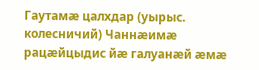Гаутамæ цалхдар (уырыс. колесничий) Чаннæимæ рацæйцыдис йæ галуанæй æмæ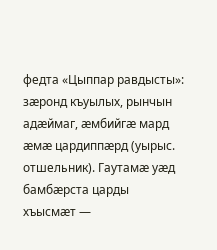федта «Цыппар равдысты»: зæронд къуылых, рынчын адæймаг, æмбийгæ мард æмæ цардиппæрд (уырыс. отшельник). Гаутамæ уæд бамбæрста царды хъысмæт —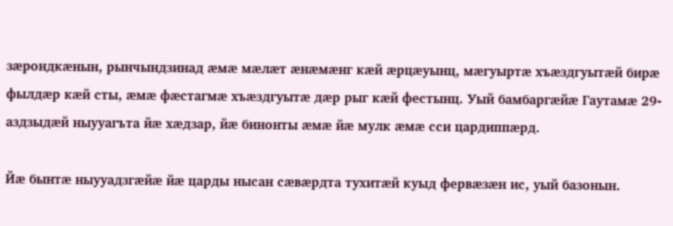зæрондкæнын, рынчындзинад æмæ мæлæт æнæмæнг кæй æрцæуынц, мæгуыртæ хъæздгуытæй бирæ фылдæр кæй сты, æмæ фæстагмæ хъæздгуытæ дæр рыг кæй фестынц. Уый бамбаргæйæ Гаутамæ 29-аздзыдæй ныууагъта йæ хæдзар, йæ бинонты æмæ йæ мулк æмæ сси цардиппæрд.

Йæ бынтæ ныууадзгæйæ йæ царды нысан сæвæрдта тухитæй куыд фервæзæн ис, уый базонын.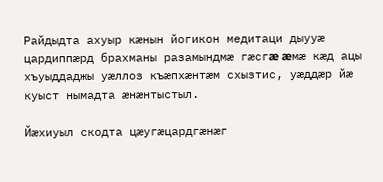Райдыдта ахуыр кæнын йогикон медитаци дыууæ цардиппæрд брахманы разамындмæ гæсгæ æмæ кæд ацы хъуыддаджы уæллоз къæпхæнтæм схызтис, уæддæр йæ куыст нымадта æнæнтыстыл.

Йæхиуыл скодта цæугæцардгæнæг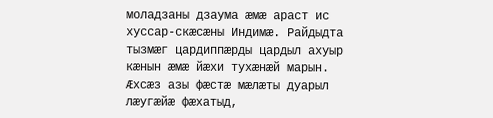моладзаны дзаума æмæ араст ис хуссар-скæсæны Индимæ. Райдыдта тызмæг цардиппæрды цардыл ахуыр кæнын æмæ йæхи тухæнæй марын. Æхсæз азы фæстæ мæлæты дуарыл лæугæйæ фæхатыд,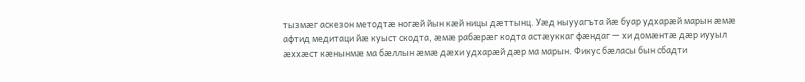тызмæг аскезон методтæ ногæй йын кæй ницы дæттынц. Уæд ныууагъта йæ буар удхарæй марын æмæ афтид медитаци йæ куыст скодта, æмæ рабæрæг кодта астæуккаг фæндаг — хи домæнтæ дæр иууыл æххæст кæнынмæ ма бæллын æмæ дæхи удхарæй дæр ма марын. Фикус бæласы бын сбадти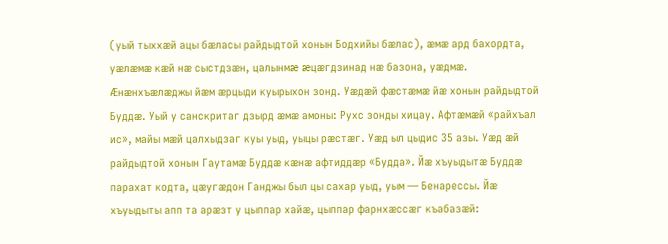(уый тыххæй ацы бæласы райдыдтой хонын Бодхийы бæлас), æмæ ард бахордта, уæлæмæ кæй нæ сыстдзæн, цалынмæ æцæгдзинад нæ базона, уæдмæ. Æнæнхъæлæджы йæм æрцыди куырыхон зонд. Уæдæй фæстæмæ йæ хонын райдыдтой Буддæ. Уый у санскритаг дзырд æмæ амоны: Рухс зонды хицау. Афтæмæй «райхъал ис», майы мæй цалхыдзаг куы уыд, уыцы рæстæг. Уæд ыл цыдис 35 азы. Уæд æй райдыдтой хонын Гаутамæ Буддæ кæнæ афтиддæр «Будда». Йæ хъуыдытæ Буддæ парахат кодта, цæугæдон Ганджы был цы сахар уыд, уым — Бенарессы. Йæ хъуыдыты апп та арæзт у цыппар хайæ, цыппар фарнхæссæг къабазæй: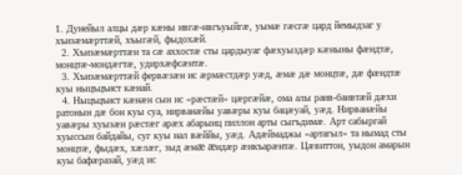1. Дунейыл алцы дæр кæны ивгæ-ивгъуыйгæ, уымæ гæсгæ цард йемыдзаг у хъизæмæрттæй, хъыгæй, фыдохæй.
  2. Хъизæмæрттæн та сæ аххостæ сты цардыуаг фæхуыздæр кæныны фæндтæ, монцтæ-мондæгтæ, удирхæфсæнтæ.
  3. Хъизæмæрттæй фервæзæн ис æрмæстдæр уæд, æмæ дæ монцтæ, дæ фæндтæ куы ныцъцъист кæнай.
  4. Ныцъцъист кæнæн сын ис «рæстæй» цæргæйæ, ома алы раив-баивтæй дæхи ратонын дæ бон куы суа, нирванæйы уавæры куы бацæуай, уæд. Нирванæйы уавæры хуызæн рæстæг арæх абарынц пиллон арты сыгъдимæ. Арт сабыргай хуыссын байдайы, суг куы нал вæййы, уæд. Адæймаджы «артагыл» та нымад сты монцтæ, фыдæх, хæлæг, зыд æмæ æндæр æнкъарæнтæ. Цæвиттон, уыдон амарын куы бафæразай, уæд ис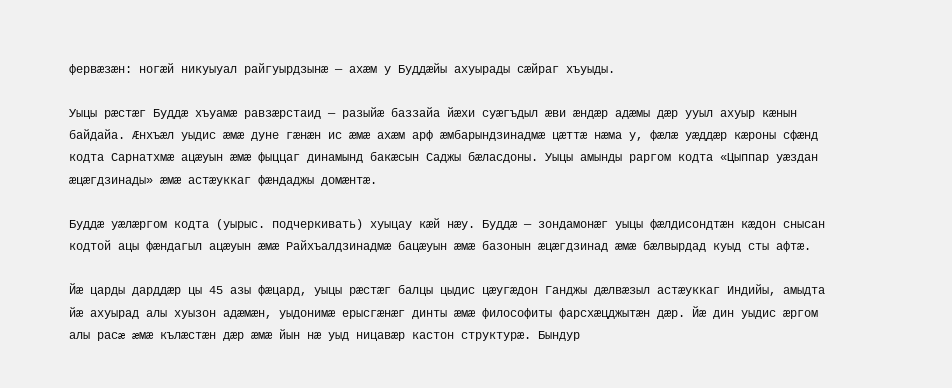фервæзæн: ногæй никуыуал райгуырдзынæ — ахæм у Буддæйы ахуырады сæйраг хъуыды.

Уыцы рæстæг Буддæ хъуамæ равзæрстаид — разыйæ баззайа йæхи суæгъдыл æви æндæр адæмы дæр ууыл ахуыр кæнын байдайа. Æнхъæл уыдис æмæ дуне гæнæн ис æмæ ахæм арф æмбарындзинадмæ цæттæ нæма у, фæлæ уæддæр кæроны сфæнд кодта Сарнатхмæ ацæуын æмæ фыццаг динамынд бакæсын Саджы бæласдоны. Уыцы амынды раргом кодта «Цыппар уæздан æцæгдзинады» æмæ астæуккаг фæндаджы домæнтæ.

Буддæ уæлæргом кодта (уырыс. подчеркивать) хуыцау кæй нæу. Буддæ — зондамонæг уыцы фæлдисондтæн кæдон снысан кодтой ацы фæндагыл ацæуын æмæ Райхъалдзинадмæ бацæуын æмæ базонын æцæгдзинад æмæ бæлвырдад куыд сты афтæ.

Йæ царды дарддæр цы 45 азы фæцард, уыцы рæстæг балцы цыдис цæугæдон Ганджы дæлвæзыл астæуккаг Индийы, амыдта йæ ахуырад алы хуызон адæмæн, уыдонимæ ерысгæнæг динты æмæ философиты фарсхæцджытæн дæр. Йæ дин уыдис æргом алы расæ æмæ кълæстæн дæр æмæ йын нæ уыд ницавæр кастон структурæ. Бындур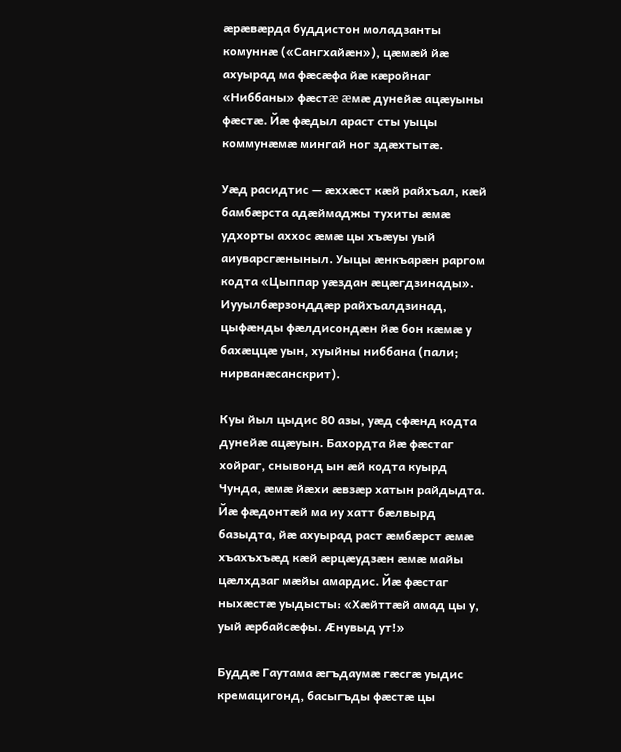æрæвæрда буддистон моладзанты комуннæ («Сангхайæн»), цæмæй йæ ахуырад ма фæсæфа йæ кæройнаг «Ниббаны» фæстæ æмæ дунейæ ацæуыны фæстæ. Йæ фæдыл араст сты уыцы коммунæмæ мингай ног здæхтытæ.

Уæд расидтис — æххæст кæй райхъал, кæй бамбæрста адæймаджы тухиты æмæ удхорты аххос æмæ цы хъæуы уый аиуварсгæныныл. Уыцы æнкъарæн раргом кодта «Цыппар уæздан æцæгдзинады». Иууылбæрзонддæр райхъалдзинад, цыфæнды фæлдисондæн йæ бон кæмæ у бахæццæ уын, хуыйны ниббана (пали; нирванæсанскрит).

Куы йыл цыдис 80 азы, уæд сфæнд кодта дунейæ ацæуын. Бахордта йæ фæстаг хойраг, снывонд ын æй кодта куырд Чунда, æмæ йæхи æвзæр хатын райдыдта. Йæ фæдонтæй ма иу хатт бæлвырд базыдта, йæ ахуырад раст æмбæрст æмæ хъахъхъæд кæй æрцæудзæн æмæ майы цæлхдзаг мæйы амардис. Йæ фæстаг ныхæстæ уыдысты: «Хæйттæй амад цы у, уый æрбайсæфы. Æнувыд ут!»

Буддæ Гаутама æгъдаумæ гæсгæ уыдис кремацигонд, басыгъды фæстæ цы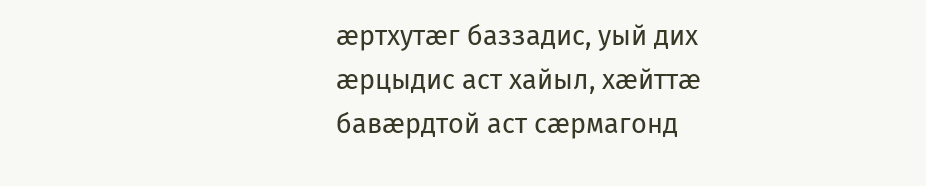æртхутæг баззадис, уый дих æрцыдис аст хайыл, хæйттæ бавæрдтой аст сæрмагонд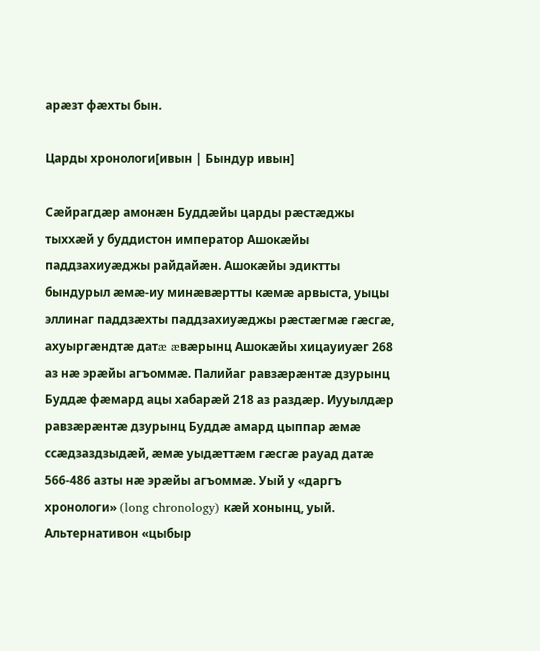арæзт фæхты бын.

Царды хронологи[ивын | Бындур ивын]

Сæйрагдæр амонæн Буддæйы царды рæстæджы тыххæй у буддистон император Ашокæйы паддзахиуæджы райдайæн. Ашокæйы эдиктты бындурыл æмæ‐иу минæвæртты кæмæ арвыста, уыцы эллинаг паддзæхты паддзахиуæджы рæстæгмæ гæсгæ, ахуыргæндтæ датæ æвæрынц Ашокæйы хицауиуæг 268 аз нæ эрæйы агъоммæ. Палийаг равзæрæнтæ дзурынц Буддæ фæмард ацы хабарæй 218 аз раздæр. Иууылдæр равзæрæнтæ дзурынц Буддæ амард цыппар æмæ ссæдзаздзыдæй, æмæ уыдæттæм гæсгæ рауад датæ 566-486 азты нæ эрæйы агъоммæ. Уый у «даргъ хронологи» (long chronology) кæй хонынц, уый. Альтернативон «цыбыр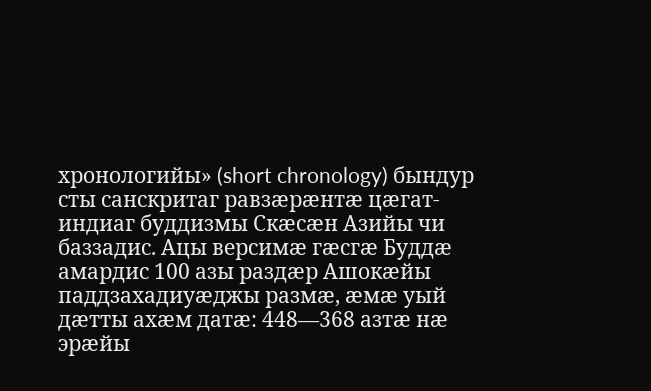хронологийы» (short chronology) бындур сты санскритаг равзæрæнтæ цæгат-индиаг буддизмы Скæсæн Азийы чи баззадис. Ацы версимæ гæсгæ Буддæ амардис 100 азы раздæр Ашокæйы паддзахадиуæджы размæ, æмæ уый дæтты ахæм датæ: 448—368 азтæ нæ эрæйы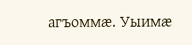агъоммæ. Уыимæ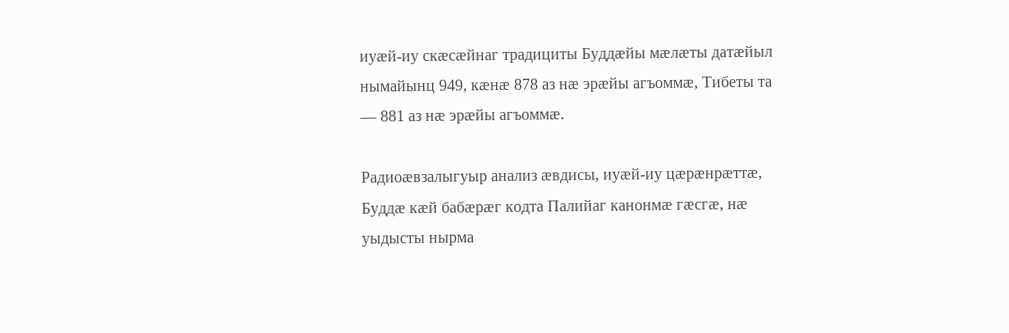иуæй-иу скæсæйнаг традициты Буддæйы мæлæты датæйыл нымайынц 949, кæнæ 878 аз нæ эрæйы агъоммæ, Тибеты та — 881 аз нæ эрæйы агъоммæ.

Радиоæвзалыгуыр анализ æвдисы, иуæй-иу цæрæнрæттæ, Буддæ кæй бабæрæг кодта Палийаг канонмæ гæсгæ, нæ уыдысты нырма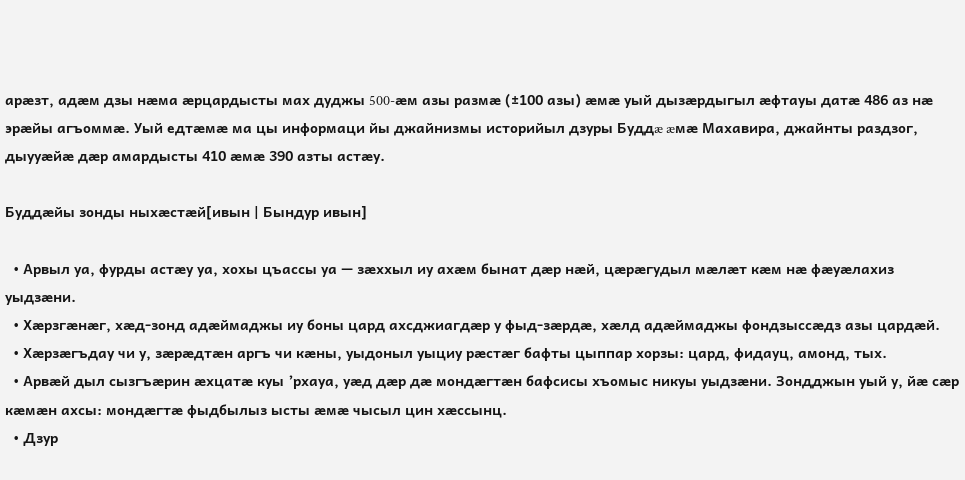арæзт, адæм дзы нæма æрцардысты мах дуджы 500-æм азы размæ (±100 азы) æмæ уый дызæрдыгыл æфтауы датæ 486 аз нæ эрæйы агъоммæ. Уый едтæмæ ма цы информаци йы джайнизмы историйыл дзуры Буддæ æмæ Махавира, джайнты раздзог, дыууæйæ дæр амардысты 410 æмæ 390 азты астæу.

Буддæйы зонды ныхæстæй[ивын | Бындур ивын]

  • Арвыл уа, фурды астæу уа, хохы цъассы уа — зæххыл иу ахæм бынат дæр нæй, цæрæгудыл мæлæт кæм нæ фæуæлахиз уыдзæни.
  • Хæрзгæнæг, хæд-зонд адæймаджы иу боны цард ахсджиагдæр у фыд-зæрдæ, хæлд адæймаджы фондзыссæдз азы цардæй.
  • Хæрзæгъдау чи у, зæрæдтæн аргъ чи кæны, уыдоныл уыциу рæстæг бафты цыппар хорзы: цард, фидауц, амонд, тых.
  • Арвæй дыл сызгъæрин æхцатæ куы ’рхауа, уæд дæр дæ мондæгтæн бафсисы хъомыс никуы уыдзæни. Зондджын уый у, йæ сæр кæмæн ахсы: мондæгтæ фыдбылыз ысты æмæ чысыл цин хæссынц.
  • Дзур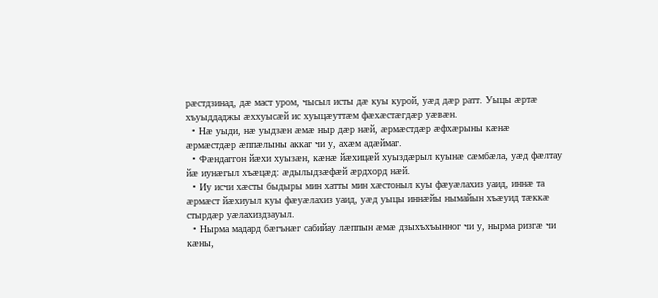рæстдзинад, дæ маст уром, чысыл исты дæ куы курой, уæд дæр ратт. Уыцы æртæ хъуыддаджы æххуысæй ис хуыцæуттæм фæхæстæгдæр уæвæн.
  • Нæ уыди, нæ уыдзæн æмæ ныр дæр нæй, æрмæстдæр æфхæрыны кæнæ æрмæстдæр æппæлыны аккаг чи у, ахæм адæймаг.
  • Фæндаггон йæхи хуызæн, кæнæ йæхицæй хуыздæрыл куынæ сæмбæла, уæд фæлтау йæ иунæгыл хъæцæд: æдылыдзæфæй æрдхорд нæй.
  • Иу исчи хæсты быдыры мин хатты мин хæстоныл куы фæуæлахиз уаид, иннæ та æрмæст йæхиуыл куы фæуæлахиз уаид, уæд уыцы иннæйы нымайын хъæуид тæккæ стырдæр уæлахиздзауыл.
  • Нырма мадард бæгънæг сабийау лæппын æмæ дзыхъхъынног чи у, нырма ризгæ чи кæны,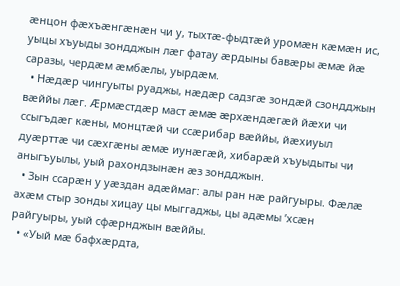æнцон фæхъæнгæнæн чи у, тыхтæ-фыдтæй уромæн кæмæн ис, уыцы хъуыды зондджын лæг фатау æрдыны бавæры æмæ йæ саразы, чердæм æмбæлы, уырдæм.
  • Нæдæр чингуыты руаджы, нæдæр садзгæ зондæй сзондджын вæййы лæг. Æрмæстдæр маст æмæ æрхæндæгæй йæхи чи ссыгъдæг кæны, монцтæй чи ссæрибар вæййы, йæхиуыл дуæрттæ чи сæхгæны æмæ иунæгæй, хибарæй хъуыдыты чи аныгъуылы, уый рахондзынæн æз зондджын.
  • Зын ссарæн у уæздан адæймаг: алы ран нæ райгуыры. Фæлæ ахæм стыр зонды хицау цы мыггаджы, цы адæмы ’хсæн райгуыры, уый сфæрнджын вæййы.
  • «Уый мæ бафхæрдта,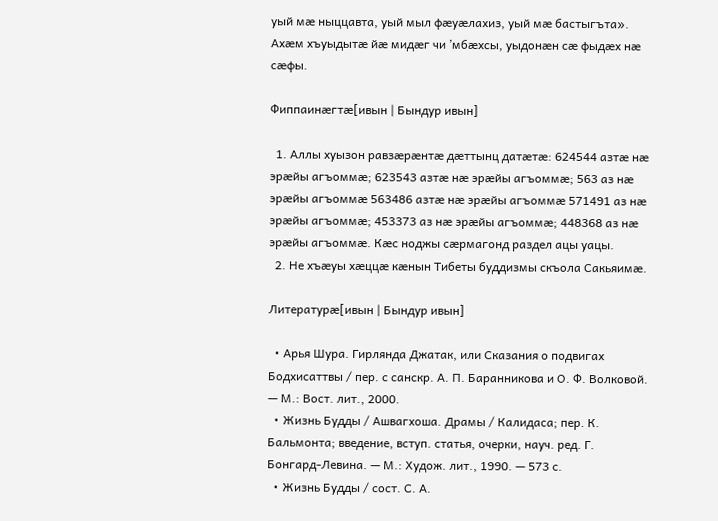уый мæ ныццавта, уый мыл фæуæлахиз, уый мæ бастыгъта». Ахæм хъуыдытæ йæ мидæг чи ’мбæхсы, уыдонæн сæ фыдæх нæ сæфы.

Фиппаинæгтæ[ивын | Бындур ивын]

  1. Аллы хуызон равзæрæнтæ дæттынц датæтæ: 624544 азтæ нæ эрæйы агъоммæ; 623543 азтæ нæ эрæйы агъоммæ; 563 аз нæ эрæйы агъоммæ 563486 азтæ нæ эрæйы агъоммæ 571491 аз нæ эрæйы агъоммæ; 453373 аз нæ эрæйы агъоммæ; 448368 аз нæ эрæйы агъоммæ. Кæс ноджы сæрмагонд раздел ацы уацы.
  2. Не хъæуы хæццæ кæнын Тибеты буддизмы скъола Сакьяимæ.

Литературæ[ивын | Бындур ивын]

  • Арья Шура. Гирлянда Джатак, или Сказания о подвигах Бодхисаттвы / пер. с санскр. А. П. Баранникова и О. Ф. Волковой. — М.: Вост. лит., 2000.
  • Жизнь Будды / Ашвагхоша. Драмы / Калидаса; пер. К. Бальмонта; введение, вступ. статья, очерки, науч. ред. Г. Бонгард-Левина. — М.: Худож. лит., 1990. — 573 с.
  • Жизнь Будды / сост. С. А.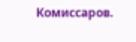Комиссаров.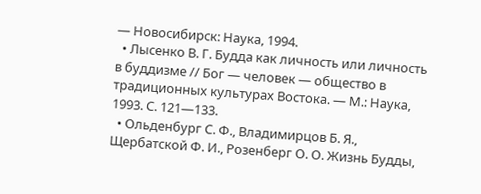— Новосибирск: Наука, 1994.
  • Лысенко В. Г. Будда как личность или личность в буддизме // Бог — человек — общество в традиционных культурах Востока. — М.: Наука, 1993. С. 121—133.
  • Ольденбург С. Ф., Владимирцов Б. Я., Щербатской Ф. И., Розенберг О. О. Жизнь Будды,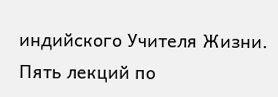индийского Учителя Жизни. Пять лекций по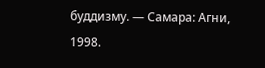буддизму. — Самара: Агни, 1998.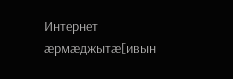Интернет æрмæджытæ[ивын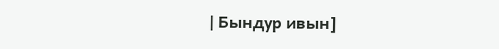| Бындур ивын]